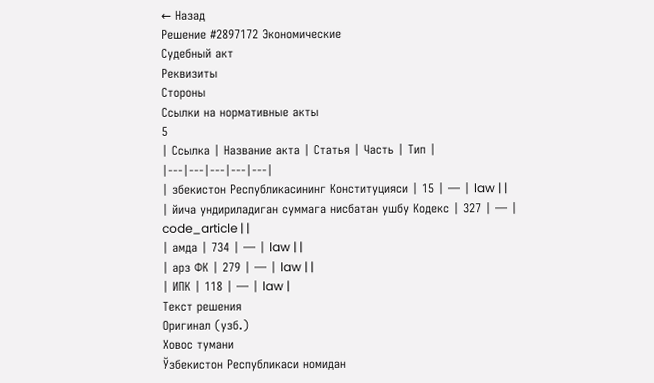← Назад
Решение #2897172 Экономические
Судебный акт
Реквизиты
Стороны
Ссылки на нормативные акты
5
| Ссылка | Название акта | Статья | Часть | Тип |
|---|---|---|---|---|
| збекистон Республикасининг Конституцияси | 15 | — | law | |
| йича ундириладиган суммага нисбатан ушбу Кодекс | 327 | — | code_article | |
| амда | 734 | — | law | |
| арз ФК | 279 | — | law | |
| ИПК | 118 | — | law |
Текст решения
Оригинал (узб.)
Ховос тумани
Ўзбекистон Республикаси номидан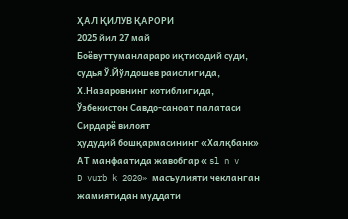ҲАЛ ҚИЛУВ ҚАРОРИ
2025 йил 27 май
Боёвуттуманлараро иқтисодий суди, судья Ў.Йўлдошев раислигида,
Х.Назаровнинг котиблигида, Ўзбекистон Савдо-саноат палатаси Сирдарё вилоят
ҳудудий бошқармасининг «Халқбанк» АТ манфаатида жавобгар « sl n v
D vurb k 2020» масъулияти чекланган жамиятидан муддати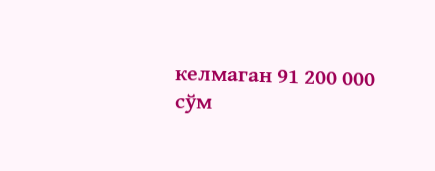келмаган 91 200 000
сўм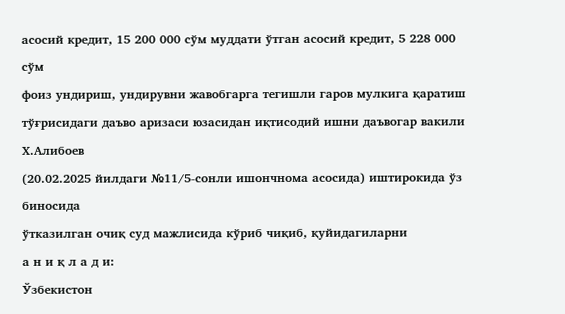асосий кредит, 15 200 000 сўм муддати ўтган асосий кредит, 5 228 000 сўм
фоиз ундириш, ундирувни жавобгарга тегишли гаров мулкига қаратиш
тўғрисидаги даъво аризаси юзасидан иқтисодий ишни даъвогар вакили Х.Алибоев
(20.02.2025 йилдаги №11/5-сонли ишончнома асосида) иштирокида ўз биносида
ўтказилган очиқ суд мажлисида кўриб чиқиб, қуйидагиларни
а н и қ л а д и:
Ўзбекистон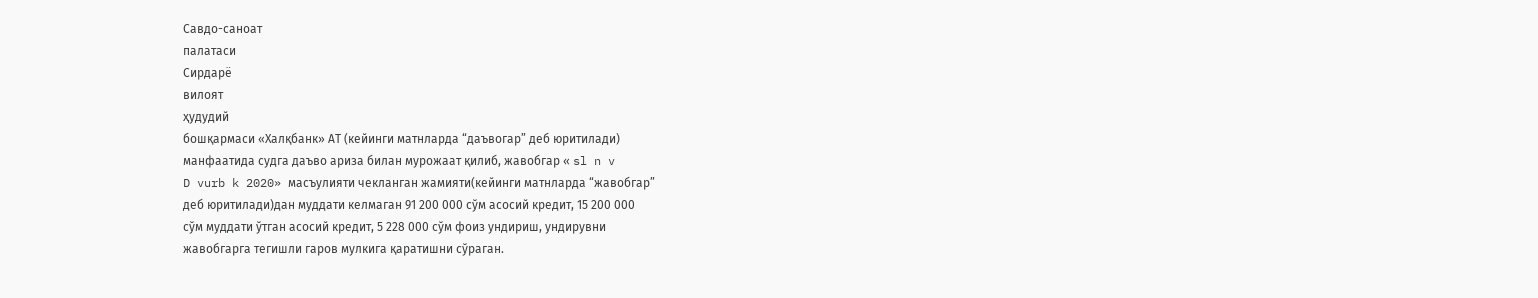Савдо-саноат
палатаси
Сирдарё
вилоят
ҳудудий
бошқармаси «Халқбанк» АТ (кейинги матнларда “даъвогар” деб юритилади)
манфаатида судга даъво ариза билан мурожаат қилиб, жавобгар « sl n v
D vurb k 2020» масъулияти чекланган жамияти(кейинги матнларда “жавобгар”
деб юритилади)дан муддати келмаган 91 200 000 сўм асосий кредит, 15 200 000
сўм муддати ўтган асосий кредит, 5 228 000 сўм фоиз ундириш, ундирувни
жавобгарга тегишли гаров мулкига қаратишни сўраган.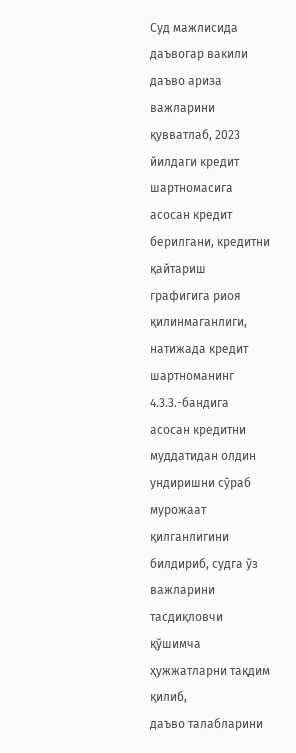Суд мажлисида даъвогар вакили даъво ариза важларини қувватлаб, 2023
йилдаги кредит шартномасига асосан кредит берилгани, кредитни қайтариш
графигига риоя қилинмаганлиги, натижада кредит шартноманинг 4.3.3.-бандига
асосан кредитни муддатидан олдин ундиришни сўраб мурожаат қилганлигини
билдириб, судга ўз важларини тасдиқловчи қўшимча ҳужжатларни тақдим қилиб,
даъво талабларини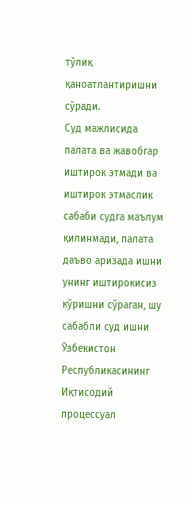тўлиқ қаноатлантиришни сўради.
Суд мажлисида палата ва жавобгар иштирок этмади ва иштирок этмаслик
сабаби судга маълум қилинмади, палата даъво аризада ишни унинг иштирокисиз
кўришни сўраган, шу сабабли суд ишни Ўзбекистон Республикасининг
Иқтисодий процессуал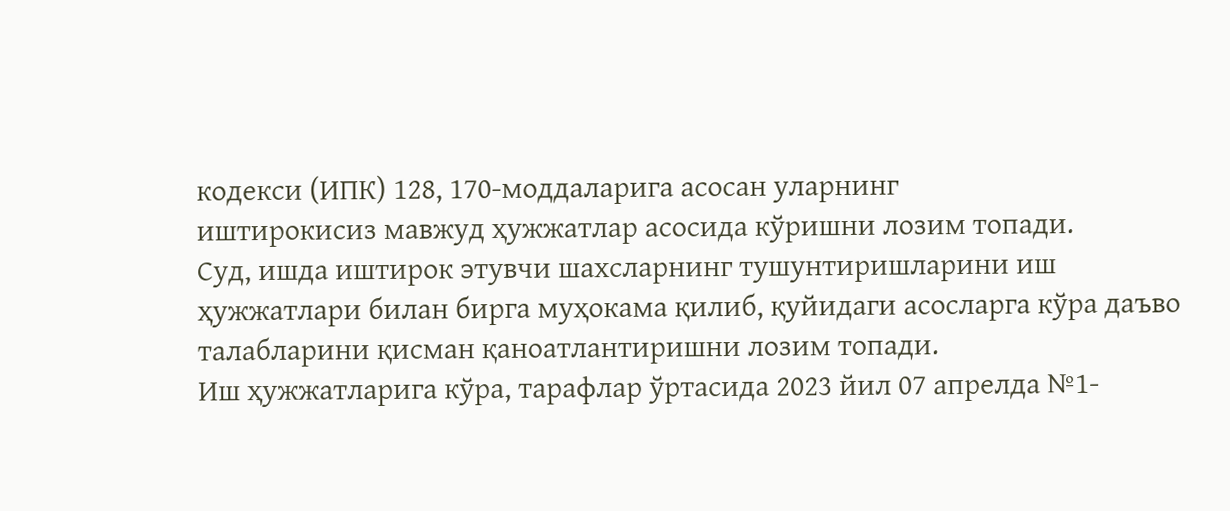кодекси (ИПК) 128, 170-моддаларига асосан уларнинг
иштирокисиз мавжуд ҳужжатлар асосида кўришни лозим топади.
Суд, ишда иштирок этувчи шахсларнинг тушунтиришларини иш
ҳужжатлари билан бирга муҳокама қилиб, қуйидаги асосларга кўра даъво
талабларини қисман қаноатлантиришни лозим топади.
Иш ҳужжатларига кўра, тарафлар ўртасида 2023 йил 07 апрелда №1-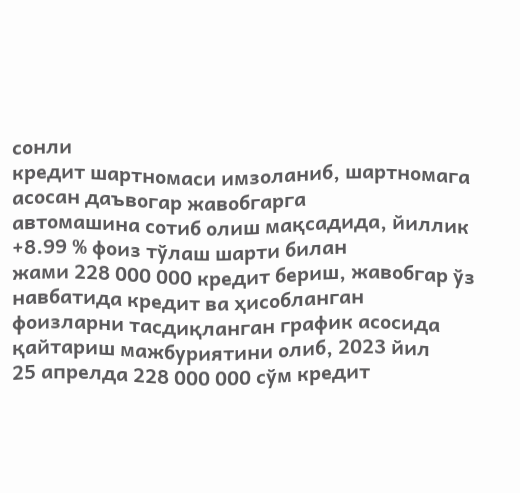сонли
кредит шартномаси имзоланиб, шартномага асосан даъвогар жавобгарга
автомашина сотиб олиш мақсадида, йиллик +8.99 % фоиз тўлаш шарти билан
жами 228 000 000 кредит бериш, жавобгар ўз навбатида кредит ва ҳисобланган
фоизларни тасдиқланган график асосида қайтариш мажбуриятини олиб, 2023 йил
25 апрелда 228 000 000 сўм кредит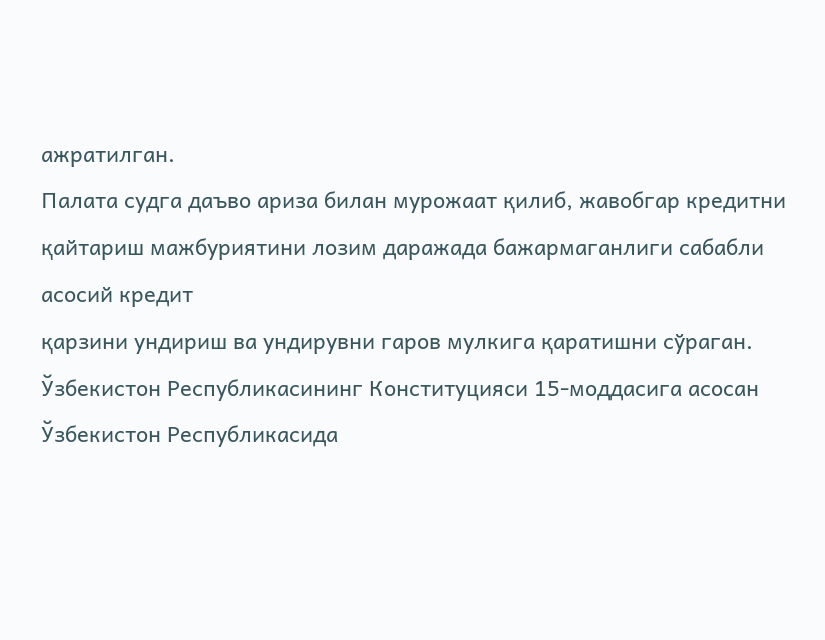ажратилган.
Палата судга даъво ариза билан мурожаат қилиб, жавобгар кредитни
қайтариш мажбуриятини лозим даражада бажармаганлиги сабабли асосий кредит
қарзини ундириш ва ундирувни гаров мулкига қаратишни сўраган.
Ўзбекистон Республикасининг Конституцияси 15-моддасига асосан
Ўзбекистон Республикасида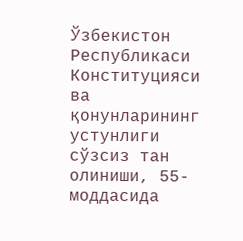Ўзбекистон Республикаси Конституцияси ва
қонунларининг устунлиги сўзсиз тан олиниши, 55-моддасида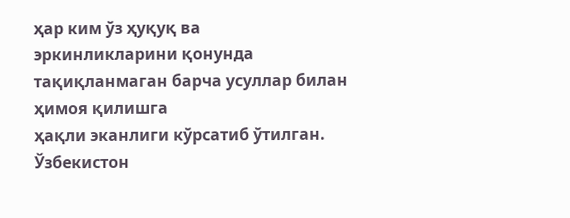ҳар ким ўз ҳуқуқ ва
эркинликларини қонунда тақиқланмаган барча усуллар билан ҳимоя қилишга
ҳақли эканлиги кўрсатиб ўтилган.
Ўзбекистон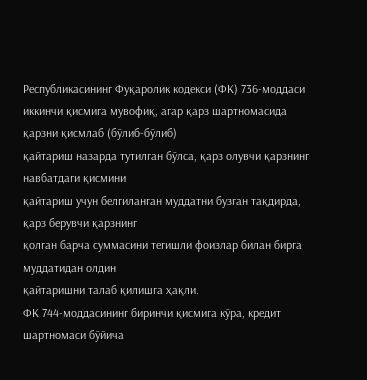Республикасининг Фуқаролик кодекси (ФК) 736-моддаси
иккинчи қисмига мувофиқ, агар қарз шартномасида қарзни қисмлаб (бўлиб-бўлиб)
қайтариш назарда тутилган бўлса, қарз олувчи қарзнинг навбатдаги қисмини
қайтариш учун белгиланган муддатни бузган тақдирда, қарз берувчи қарзнинг
қолган барча суммасини тегишли фоизлар билан бирга муддатидан олдин
қайтаришни талаб қилишга ҳақли.
ФК 744-моддасининг биринчи қисмига кўра, кредит шартномаси бўйича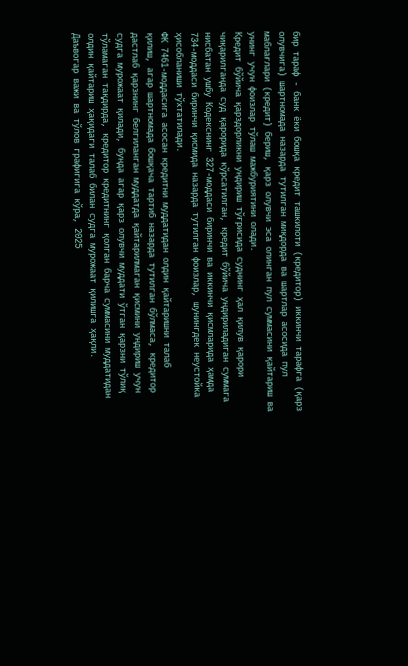бир тараф - банк ёки бошқа кредит ташкилоти (кредитор) иккинчи тарафга (қарз
олувчига) шартномада назарда тутилган миқдорда ва шартлар асосида пул
маблағлари (кредит) бериш, қарз олувчи эса олинган пул суммасини қайтариш ва
унинг учун фоизлар тўлаш мажбуриятини олади.
Кредит бўйича қарздорликни ундириш тўғрисида суднинг ҳал қилув қарори
чиқарилганда суд қарорида кўрсатилган, кредит бўйича ундириладиган суммага
нисбатан ушбу Кодекснинг 327-моддаси биринчи ва иккинчи қисмларида ҳамда
734-моддаси биринчи қисмида назарда тутилган фоизлар, шунингдек неустойка
ҳисобланиши тўхтатилади.
ФК 7461-моддасига асосан кредитни муддатидан олдин қайтаришни талаб
қилиш, агар шартномада бошқача тартиб назарда тутилган бўлмаса, кредитор
дастлаб қарзнинг белгиланган муддатда қайтарилмаган қисмини ундириш учун
судга мурожаат қилади, бунда агар қарз олувчи муддати ўтган қарзни тўлиқ
тўламаган тақдирда, кредитор кредитнинг қолган барча суммасини муддатидан
олдин қайтариш ҳақидаги талаб билан судга мурожаат қилишга ҳақли.
Даъвогар важи ва тўлов графигига кўра, 2025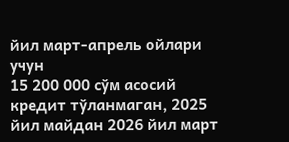йил март-апрель ойлари учун
15 200 000 сўм асосий кредит тўланмаган, 2025 йил майдан 2026 йил март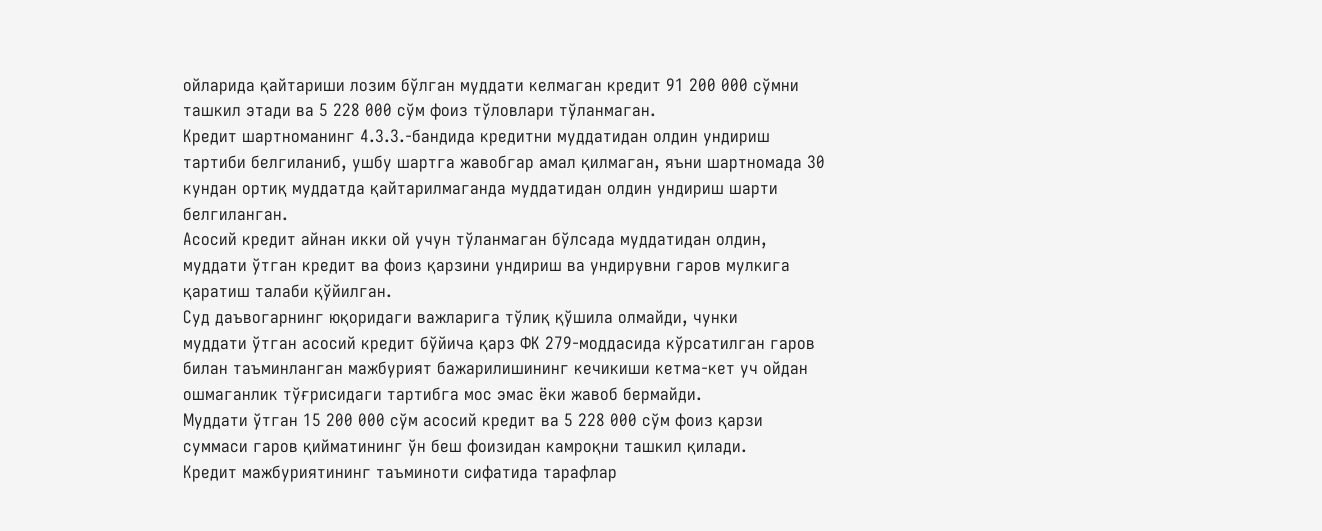ойларида қайтариши лозим бўлган муддати келмаган кредит 91 200 000 сўмни
ташкил этади ва 5 228 000 сўм фоиз тўловлари тўланмаган.
Кредит шартноманинг 4.3.3.-бандида кредитни муддатидан олдин ундириш
тартиби белгиланиб, ушбу шартга жавобгар амал қилмаган, яъни шартномада 30
кундан ортиқ муддатда қайтарилмаганда муддатидан олдин ундириш шарти
белгиланган.
Асосий кредит айнан икки ой учун тўланмаган бўлсада муддатидан олдин,
муддати ўтган кредит ва фоиз қарзини ундириш ва ундирувни гаров мулкига
қаратиш талаби қўйилган.
Суд даъвогарнинг юқоридаги важларига тўлиқ қўшила олмайди, чунки
муддати ўтган асосий кредит бўйича қарз ФК 279-моддасида кўрсатилган гаров
билан таъминланган мажбурият бажарилишининг кечикиши кетма-кет уч ойдан
ошмаганлик тўғрисидаги тартибга мос эмас ёки жавоб бермайди.
Муддати ўтган 15 200 000 сўм асосий кредит ва 5 228 000 сўм фоиз қарзи
суммаси гаров қийматининг ўн беш фоизидан камроқни ташкил қилади.
Кредит мажбуриятининг таъминоти сифатида тарафлар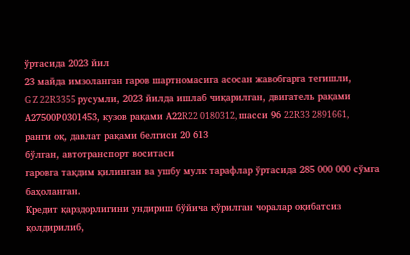ўртасида 2023 йил
23 майда имзоланган гаров шартномасига асосан жавобгарга тегишли,
G Z 22R3355 русумли, 2023 йилда ишлаб чиқарилган, двигатель рақами
А27500Р0301453, кузов рақами А22R22 0180312, шасси 96 22R33 2891661,
ранги оқ, давлат рақами белгиси 20 613
бўлган, автотранспорт воситаси
гаровга тақдим қилинган ва ушбу мулк тарафлар ўртасида 285 000 000 сўмга
баҳоланган.
Кредит қарздорлигини ундириш бўйича кўрилган чоралар оқибатсиз
қолдирилиб,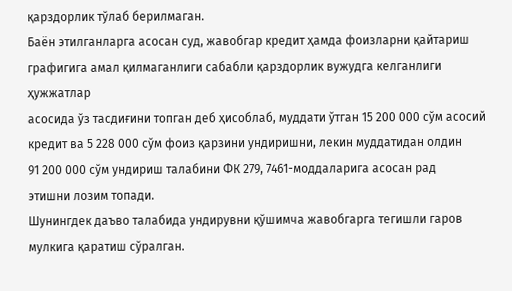қарздорлик тўлаб берилмаган.
Баён этилганларга асосан суд, жавобгар кредит ҳамда фоизларни қайтариш
графигига амал қилмаганлиги сабабли қарздорлик вужудга келганлиги ҳужжатлар
асосида ўз тасдиғини топган деб ҳисоблаб, муддати ўтган 15 200 000 сўм асосий
кредит ва 5 228 000 сўм фоиз қарзини ундиришни, лекин муддатидан олдин
91 200 000 сўм ундириш талабини ФК 279, 7461-моддаларига асосан рад
этишни лозим топади.
Шунингдек даъво талабида ундирувни қўшимча жавобгарга тегишли гаров
мулкига қаратиш сўралган.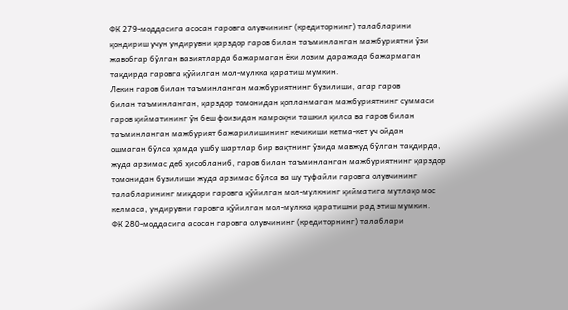ФК 279-моддасига асосан гаровга олувчининг (кредиторнинг) талабларини
қондириш учун ундирувни қарздор гаров билан таъминланган мажбуриятни ўзи
жавобгар бўлган вазиятларда бажармаган ёки лозим даражада бажармаган
тақдирда гаровга қўйилган мол-мулкка қаратиш мумкин.
Лекин гаров билан таъминланган мажбуриятнинг бузилиши, агар гаров
билан таъминланган, қарздор томонидан қопланмаган мажбуриятнинг суммаси
гаров қийматининг ўн беш фоизидан камроқни ташкил қилса ва гаров билан
таъминланган мажбурият бажарилишининг кечикиши кетма-кет уч ойдан
ошмаган бўлса ҳамда ушбу шартлар бир вақтнинг ўзида мавжуд бўлган тақдирда,
жуда арзимас деб ҳисобланиб, гаров билан таъминланган мажбуриятнинг қарздор
томонидан бузилиши жуда арзимас бўлса ва шу туфайли гаровга олувчининг
талабларининг миқдори гаровга қўйилган мол-мулкнинг қийматига мутлақо мос
келмаса, ундирувни гаровга қўйилган мол-мулкка қаратишни рад этиш мумкин.
ФК 280-моддасига асосан гаровга олувчининг (кредиторнинг) талаблари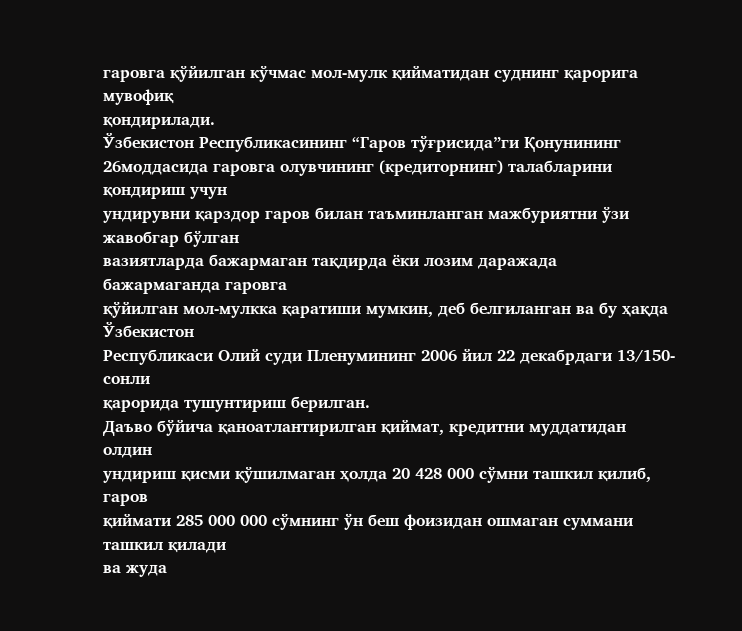гаровга қўйилган кўчмас мол-мулк қийматидан суднинг қарорига мувофиқ
қондирилади.
Ўзбекистон Республикасининг “Гаров тўғрисида”ги Қонунининг 26моддасида гаровга олувчининг (кредиторнинг) талабларини қондириш учун
ундирувни қарздор гаров билан таъминланган мажбуриятни ўзи жавобгар бўлган
вазиятларда бажармаган тақдирда ёки лозим даражада бажармаганда гаровга
қўйилган мол-мулкка қаратиши мумкин, деб белгиланган ва бу ҳақда Ўзбекистон
Республикаси Олий суди Пленумининг 2006 йил 22 декабрдаги 13/150-сонли
қарорида тушунтириш берилган.
Даъво бўйича қаноатлантирилган қиймат, кредитни муддатидан олдин
ундириш қисми қўшилмаган ҳолда 20 428 000 сўмни ташкил қилиб, гаров
қиймати 285 000 000 сўмнинг ўн беш фоизидан ошмаган суммани ташкил қилади
ва жуда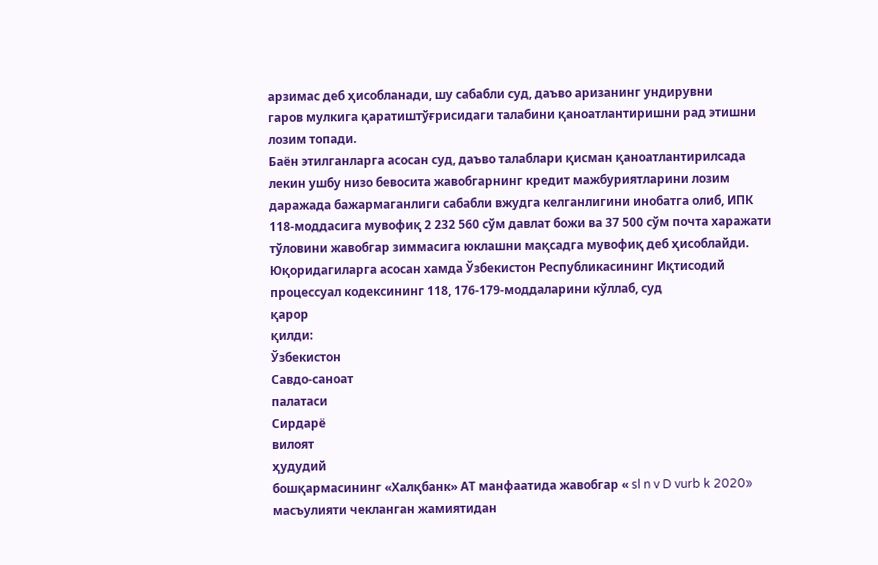арзимас деб ҳисобланади, шу сабабли суд, даъво аризанинг ундирувни
гаров мулкига қаратиштўғрисидаги талабини қаноатлантиришни рад этишни
лозим топади.
Баён этилганларга асосан суд, даъво талаблари қисман қаноатлантирилсада
лекин ушбу низо бевосита жавобгарнинг кредит мажбуриятларини лозим
даражада бажармаганлиги сабабли вжудга келганлигини инобатга олиб, ИПК
118-моддасига мувофиқ 2 232 560 сўм давлат божи ва 37 500 сўм почта харажати
тўловини жавобгар зиммасига юклашни мақсадга мувофиқ деб ҳисоблайди.
Юқоридагиларга асосан хамда Ўзбекистон Республикасининг Иқтисодий
процессуал кодексининг 118, 176-179-моддаларини кўллаб, суд
қарор
қилди:
Ўзбекистон
Савдо-саноат
палатаси
Сирдарё
вилоят
ҳудудий
бошқармасининг «Халқбанк» АТ манфаатида жавобгар « sl n v D vurb k 2020»
масъулияти чекланган жамиятидан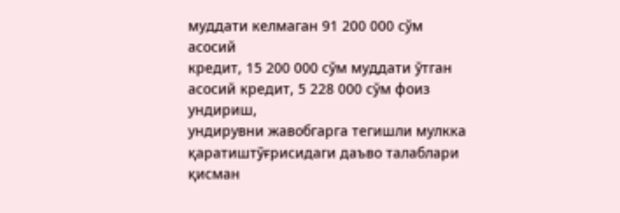муддати келмаган 91 200 000 сўм асосий
кредит, 15 200 000 сўм муддати ўтган асосий кредит, 5 228 000 сўм фоиз ундириш,
ундирувни жавобгарга тегишли мулкка қаратиштўғрисидаги даъво талаблари
қисман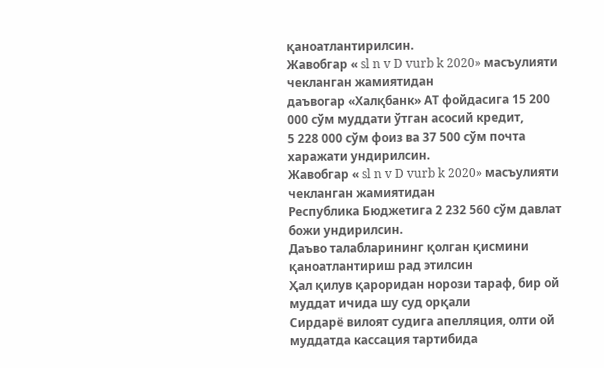қаноатлантирилсин.
Жавобгар « sl n v D vurb k 2020» масъулияти чекланган жамиятидан
даъвогар «Халқбанк» АТ фойдасига 15 200 000 сўм муддати ўтган асосий кредит,
5 228 000 сўм фоиз ва 37 500 сўм почта харажати ундирилсин.
Жавобгар « sl n v D vurb k 2020» масъулияти чекланган жамиятидан
Республика Бюджетига 2 232 560 сўм давлат божи ундирилсин.
Даъво талабларининг қолган қисмини қаноатлантириш рад этилсин
Ҳал қилув қароридан норози тараф, бир ой муддат ичида шу суд орқали
Сирдарё вилоят судига апелляция, олти ой муддатда кассация тартибида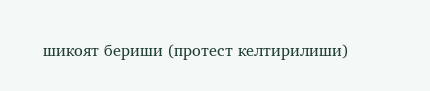шикоят бериши (протест келтирилиши)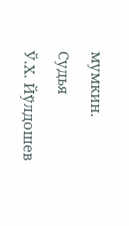мумкин.
Судья
Ў.Х. Йўлдошев